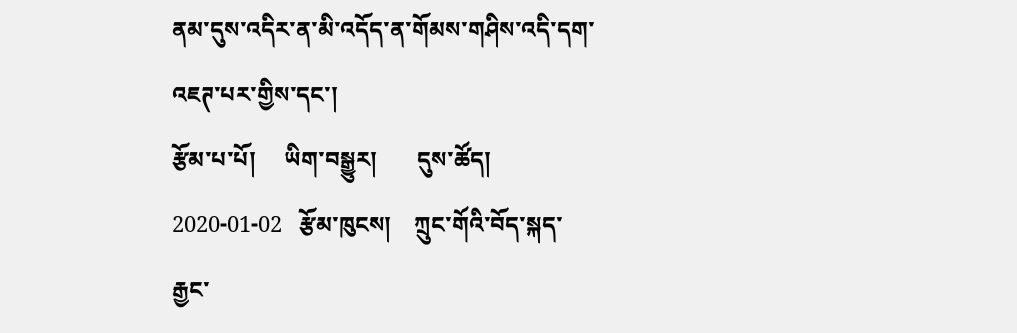ནམ་དུས་འདིར་ན་མི་འདོད་ན་གོམས་གཤིས་འདི་དག་འཇཊ་པར་གྱིས་དང་།
རྩོམ་པ་པོ།     ཡིག་བསྒྱུར།       དུས་ཚོད།   2020-01-02   རྩོམ་ཁུངས།    ཀྲུང་གོའི་བོད་སྐད་རྒྱང་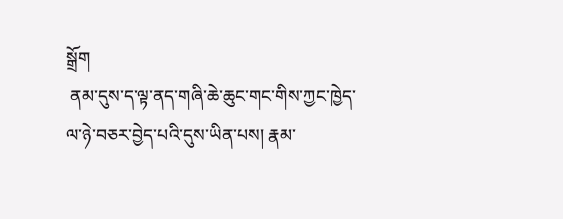སྒྲོག
 ནམ་དུས་ད་ལྟ་ནད་གཞི་ཆེ་ཆུང་གང་གིས་ཀྱང་ཁྱེད་ལ་ཉེ་བཅར་བྱེད་པའི་དུས་ཡིན་པས། རྣམ་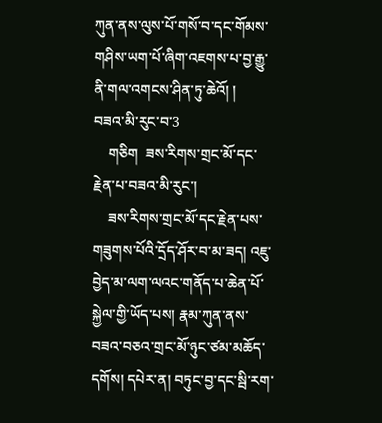ཀུན་ནས་ལུས་པོ་གསོ་བ་དང་གོམས་གཤིས་ཡག་པོ་ཞིག་འཇགས་པ་བྱ་རྒྱུ་ནི་གལ་འགངས་ཤིན་ཏུ་ཆེའོ། །
བཟའ་མི་རུང་བ་3
    གཅིག  ཟས་རིགས་གྲང་མོ་དང་རྗེན་པ་བཟའ་མི་རུང་།
    ཟས་རིགས་གྲང་མོ་དང་རྗེན་པས་གཟུགས་པོའི་དྲོད་ཤོར་བ་མ་ཟད། འཇུ་བྱེད་མ་ལག་ལའང་གནོད་པ་ཆེན་པོ་སྐྱེལ་གྱི་ཡོད་པས། རྣམ་ཀུན་ནས་བཟའ་བཅའ་གྲང་མོ་ཉུང་ཙམ་མཆོད་དགོས། དཔེར་ན། བཏུང་བྱ་དང་སྦི་རག་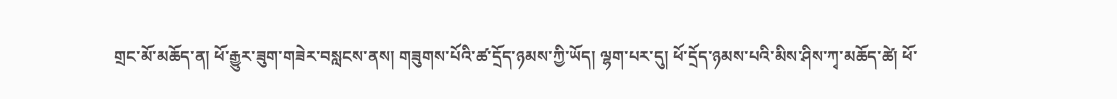གྲང་མོ་མཆོད་ན། ཕོ་རྒྱུར་ཟུག་གཟེར་བསླངས་ནས། གཟུགས་པོའི་ཚ་དྲོད་ཉམས་ཀྱི་ཡོད། ལྷག་པར་དུ། ཕོ་དྲོད་ཉམས་པའི་མིས་ཤིས་ཀྭ་མཆོད་ཚེ། ཕོ་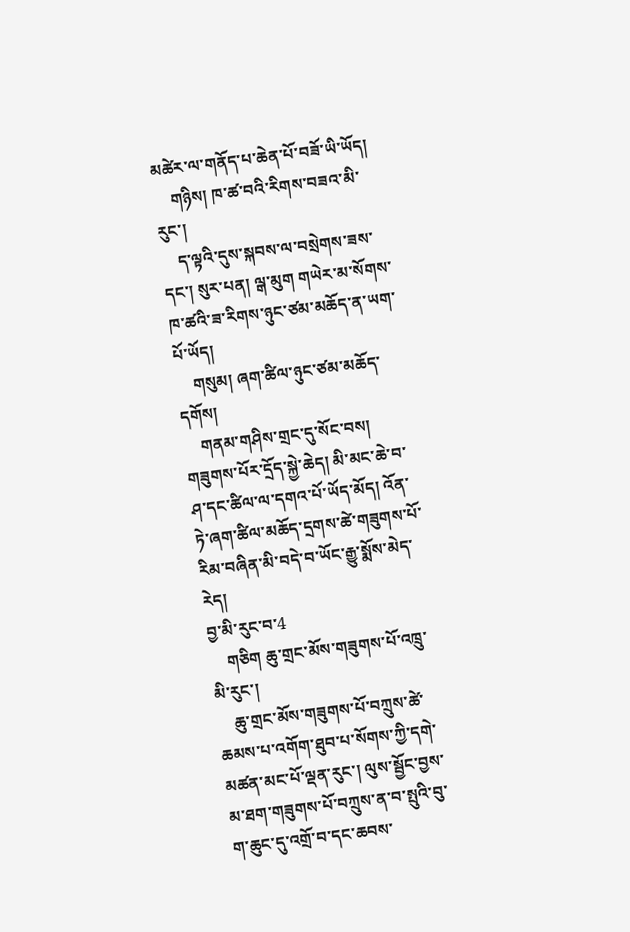མཚེར་ལ་གནོད་པ་ཆེན་པོ་བཟོ་ཡི་ཡོད།
    གཉིས། ཁ་ཚ་བའི་རིགས་བཟའ་མི་རུང་།
    ད་ལྟའི་དུས་སྐབས་ལ་བསྲེགས་ཟས་དང་། སུར་པན། ལྒ་མུག གཡེར་མ་སོགས་ཁ་ཚའི་ཟ་རིགས་ཉུང་ཙམ་མཆོད་ན་ཡག་པོ་ཡོད།
    གསུམ། ཞག་ཚིལ་ཉུང་ཙམ་མཆོད་དགོས།
    གནམ་གཤིས་གྲང་དུ་སོང་བས། གཟུགས་པོར་དྲོད་སྐྱེ་ཆེད། མི་མང་ཆེ་བ་ཤ་དང་ཚིལ་ལ་དགའ་པོ་ཡོད་མོད། འོན་ཏེ་ཞག་ཚིལ་མཆོད་དྲགས་ཚེ་གཟུགས་པོ་རིམ་བཞིན་མི་བདེ་བ་ཡོང་རྒྱུ་སྨོས་མེད་རེད།
བྱ་མི་རུང་བ་4
    གཅིག ཆུ་གྲང་མོས་གཟུགས་པོ་འཁྲུ་མི་རུང་།
    ཆུ་གྲང་མོས་གཟུགས་པོ་བཀྲུས་ཚེ་ཆམས་པ་འགོག་ཐུབ་པ་སོགས་ཀྱི་དགེ་མཚན་མང་པོ་ལྡན་རུང་། ལུས་སྦྱོང་བྱས་མ་ཐག་གཟུགས་པོ་བཀྲུས་ན་བ་སྤུའི་བུ་ག་ཆུང་དུ་འགྲོ་བ་དང་ཆབས་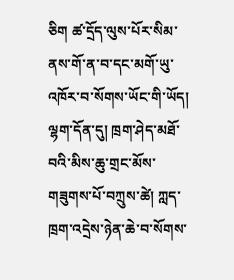ཅིག ཚ་དྲོད་ལུས་པོར་སིམ་ནས་གོ་ན་བ་དང་མགོ་ཡུ་འཁོར་བ་སོགས་ཡོང་གི་ཡོད། ལྷག་དོན་དུ། ཁྲག་ཤེད་མཐོ་བའི་མིས་ཆུ་གྲང་མོས་གཟུགས་པོ་བཀྲུས་ཚེ། ཀླད་ཁྲག་འདྲེས་ཉེན་ཆེ་བ་སོགས་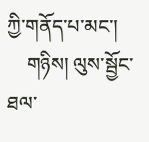ཀྱི་གནོད་པ་མང་།
    གཉིས། ལུས་སྦྱོང་ཐལ་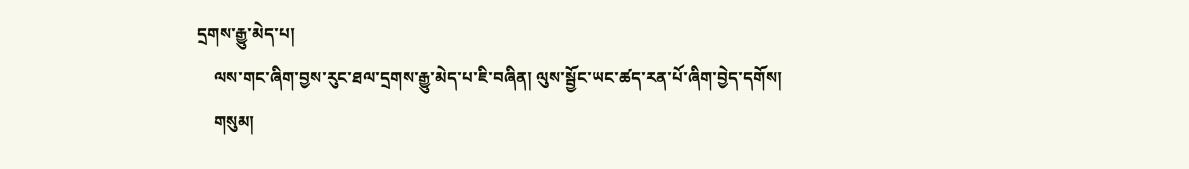དྲགས་རྒྱུ་མེད་པ།
    ལས་གང་ཞིག་བྱས་རུང་ཐལ་དྲགས་རྒྱུ་མེད་པ་ཇི་བཞིན། ལུས་སྦྱོང་ཡང་ཚད་རན་པོ་ཞིག་བྱེད་དགོས།
    གསུམ།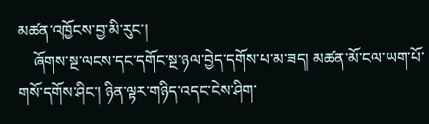མཚན་འཁྱོངས་བྱ་མི་རུང་།
    ཞོགས་སྔ་ལངས་དང་དགོང་སྔ་ཉལ་བྱེད་དགོས་པ་མ་ཟད། མཚན་མོ་ངལ་ཡག་པོ་གསོ་དགོས་ཤིང་། ཉིན་ལྟར་གཉིད་འདང་ངེས་ཤིག་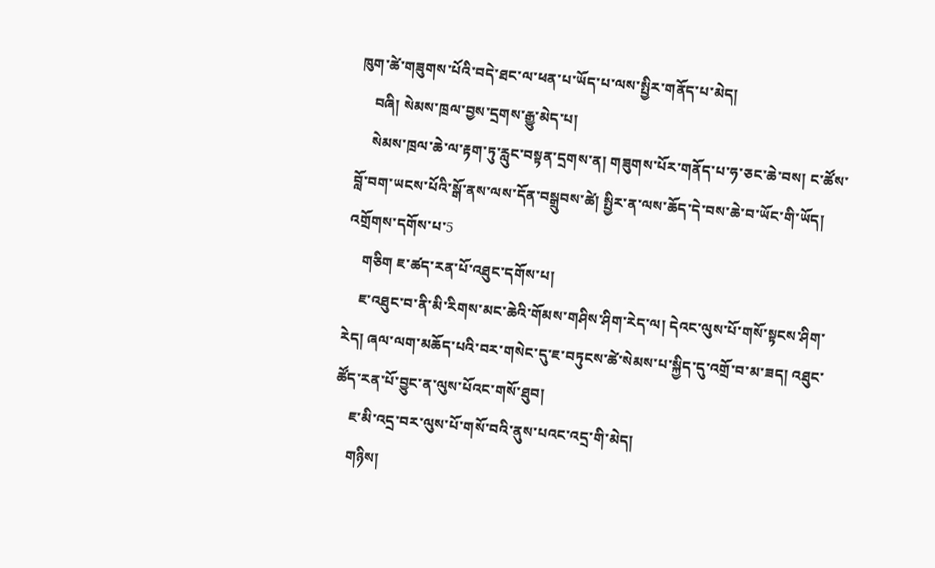ཁུག་ཚེ་གཟུགས་པོའི་བདེ་ཐང་ལ་ཕན་པ་ཡོད་པ་ལས་སྤྱིར་གནོད་པ་མེད།
    བཞི། སེམས་ཁྲལ་བྱས་དྲགས་རྒྱུ་མེད་པ།
    སེམས་ཁྲལ་ཆེ་ལ་རྟག་ཏུ་རླུང་བསྟན་དྲགས་ན། གཟུགས་པོར་གནོད་པ་ཧ་ཅང་ཆེ་བས། ང་ཚོས་བློ་བག་ཡངས་པོའི་སྒོ་ནས་ལས་དོན་བསྒྲུབས་ཚེ། སྤྱིར་ན་ལས་ཆོད་དེ་བས་ཆེ་བ་ཡོང་གི་ཡོད།
འགྲོགས་དགོས་པ་5
    གཅིག ཇ་ཚད་རན་པོ་འཐུང་དགོས་པ།
    ཇ་འཐུང་བ་ནི་མི་རིགས་མང་ཆེའི་གོམས་གཤིས་ཤིག་རེད་ལ། དེའང་ལུས་པོ་གསོ་སྟངས་ཤིག་རེད། ཞལ་ལག་མཆོད་པའི་བར་གསེང་དུ་ཇ་བཏུངས་ཚེ་སེམས་པ་སྐྱིད་དུ་འགྲོ་བ་མ་ཟད། འཐུང་ཚོད་རན་པོ་བྱུང་ན་ལུས་པོའང་གསོ་ཐུབ།
    ཇ་མི་འདྲ་བར་ལུས་པོ་གསོ་བའི་ནུས་པའང་འདྲ་གི་མེད།
    གཉིས།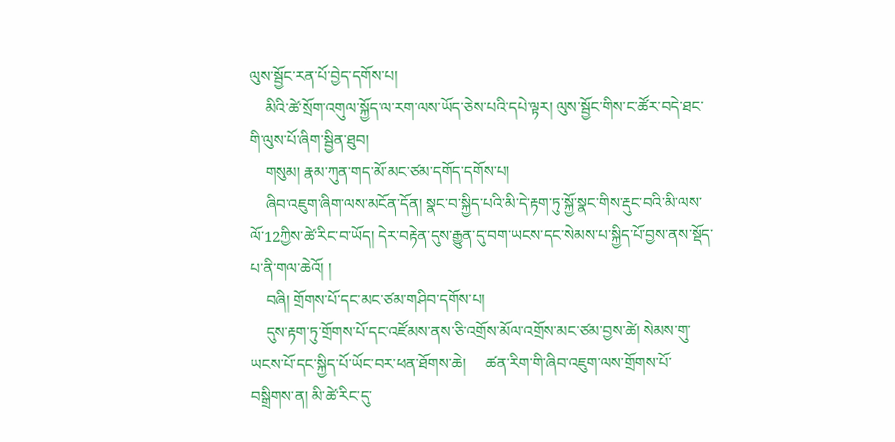ལུས་སྦྱོང་རན་པོ་བྱེད་དགོས་པ།
    མིའི་ཚེ་སྲོག་འགུལ་སྐྱོད་ལ་རག་ལས་ཡོད་ཅེས་པའི་དཔེ་ལྟར། ལུས་སྦྱོང་གིས་ང་ཚོར་བདེ་ཐང་གི་ལུས་པོ་ཞིག་སྦྱིན་ཐུབ།
    གསུམ། རྣམ་ཀུན་གད་མོ་མང་ཙམ་དགོད་དགོས་པ།
    ཞིབ་འཇུག་ཞིག་ལས་མངོན་དོན། སྣང་བ་སྐྱིད་པའི་མི་དེ་རྟག་ཏུ་སྐྱོ་སྣང་གིས་རྡུང་བའི་མི་ལས་ལོ་12ཀྱིས་ཚེ་རིང་བ་ཡོད། དེར་བརྟེན་དུས་རྒྱུན་དུ་བག་ཡངས་དང་སེམས་པ་སྐྱིད་པོ་བྱས་ནས་སྡོད་པ་ནི་གལ་ཆེའོ། །
    བཞི། གྲོགས་པོ་དང་མང་ཙམ་གཤིབ་དགོས་པ།
    དུས་རྟག་ཏུ་གྲོགས་པོ་དང་འཛོམས་ནས་ཅི་འགྲོས་མོལ་འགྲོས་མང་ཙམ་བྱས་ཚེ། སེམས་གུ་ཡངས་པོ་དང་སྐྱིད་པོ་ཡོང་བར་ཕན་ཐོགས་ཆེ།     ཚན་རིག་གི་ཞིབ་འཇུག་ལས་གྲོགས་པོ་བསྒྲིགས་ན། མི་ཚེ་རིང་དུ་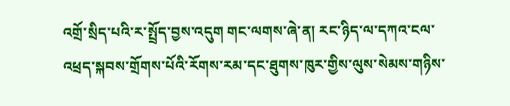འགྲོ་སྲིད་པའི་ར་སྤྲོད་བྱས་འདུག གང་ལགས་ཞེ་ན། རང་ཉིད་ལ་དཀའ་ངལ་འཕྲད་སྐབས་གྲོགས་པོའི་རོགས་རམ་དང་ཐུགས་ཁུར་གྱིས་ལུས་སེམས་གཉིས་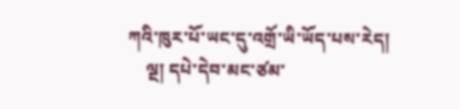ཀའི་ཁུར་པོ་ཡང་དུ་འགྲོ་ཡི་ཡོད་པས་རེད།
    ལྔ། དཔེ་དེབ་མང་ཙམ་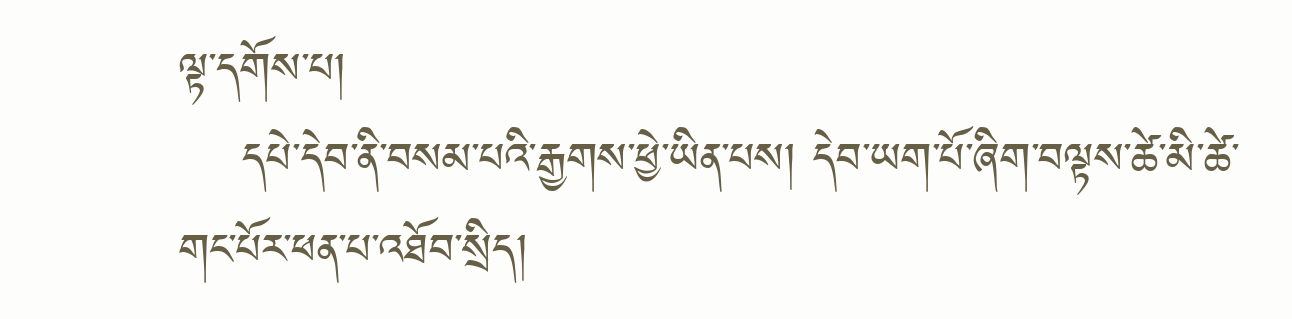ལྟ་དགོས་པ།
    དཔེ་དེབ་ནི་བསམ་པའི་རྒྱགས་ཕྱེ་ཡིན་པས། དེབ་ཡག་པོ་ཞིག་བལྟས་ཚེ་མི་ཚེ་གང་པོར་ཕན་པ་འཐོབ་སྲིད།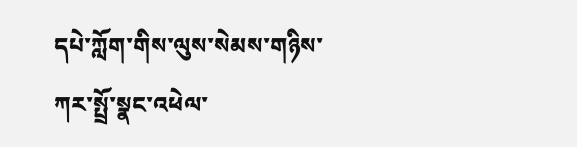དཔེ་ཀློག་གིས་ལུས་སེམས་གཉིས་ཀར་སྤྲོ་སྣང་འཕེལ་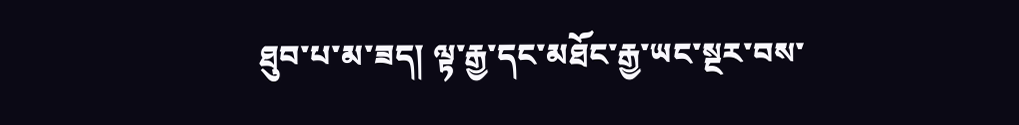ཐུབ་པ་མ་ཟད། ལྟ་རྒྱ་དང་མཐོང་རྒྱ་ཡང་སྔར་བས་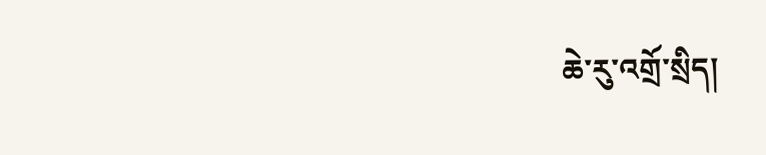ཆེ་རུ་འགྲོ་སྲིད།